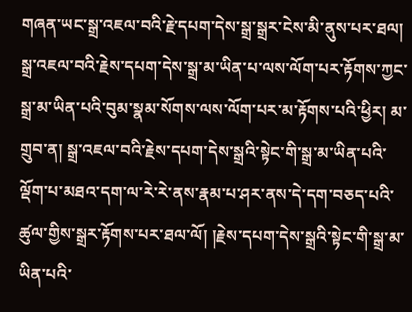གཞན་ཡང་སྒྲ་འཇལ་བའི་རྗེ་དཔག་དེས་སྒྲ་སྒྲར་ངེས་མི་ནུས་པར་ཐལ། སྒྲ་འཇལ་བའི་རྗེས་དཔག་དེས་སྒྲ་མ་ཡིན་པ་ལས་ལོག་པར་རྟོགས་ཀྱང་སྒྲ་མ་ཡིན་པའི་བུམ་སྣམ་སོགས་ལས་ལོག་པར་མ་རྟོགས་པའི་ཕྱིར། མ་གྲུབ་ན། སྒྲ་འཇལ་བའི་རྗེས་དཔག་དེས་སྒྲའི་སྟེང་གི་སྒྲ་མ་ཡིན་པའི་ལྡོག་པ་མཐའ་དག་ལ་རེ་རེ་ནས་རྣམ་པ་ཤར་ནས་དེ་དག་བཅད་པའི་ཚུལ་གྱིས་སྒྲར་རྟོགས་པར་ཐལ་ལོ། །རྗེས་དཔག་དེས་སྒྲའི་སྟེང་གི་སྒྲ་མ་ཡིན་པའི་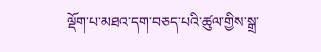ལྡོག་པ་མཐའ་དག་བཅད་པའི་ཚུལ་གྱིས་སྒྲ་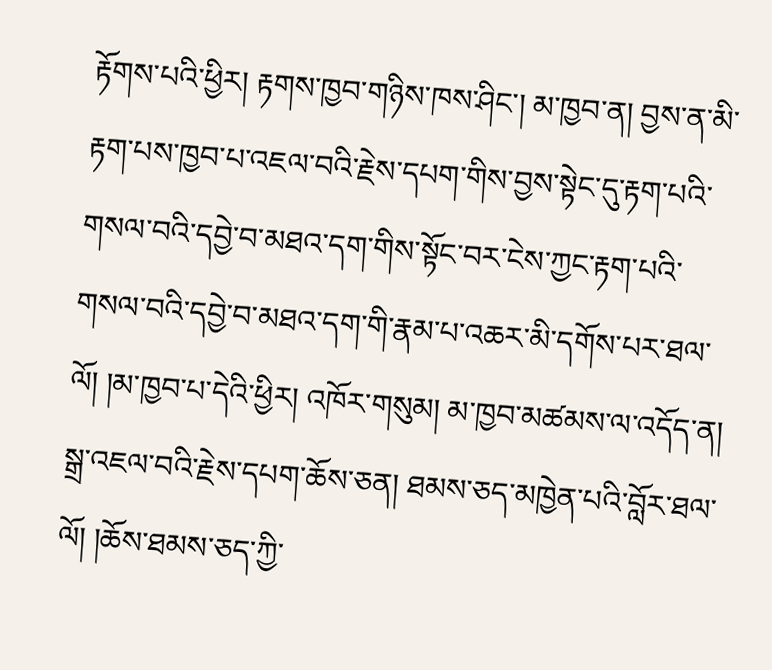རྟོགས་པའི་ཕྱིར། རྟགས་ཁྱབ་གཉིས་ཁས་ཤིང་། མ་ཁྱབ་ན། བྱས་ན་མི་རྟག་པས་ཁྱབ་པ་འཇལ་བའི་རྗེས་དཔག་གིས་བྱས་སྟེང་དུ་རྟག་པའི་གསལ་བའི་དབྱེ་བ་མཐའ་དག་གིས་སྟོང་བར་ངེས་ཀྱང་རྟག་པའི་གསལ་བའི་དབྱེ་བ་མཐའ་དག་གི་རྣམ་པ་འཆར་མི་དགོས་པར་ཐལ་ལོ། །མ་ཁྱབ་པ་དེའི་ཕྱིར། འཁོར་གསུམ། མ་ཁྱབ་མཚམས་ལ་འདོད་ན། སྒྲ་འཇལ་བའི་རྗེས་དཔག་ཆོས་ཅན། ཐམས་ཅད་མཁྱེན་པའི་བློར་ཐལ་ལོ། །ཆོས་ཐམས་ཅད་ཀྱི་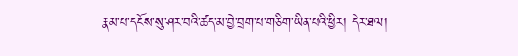རྣམ་པ་དངོས་སུ་ཤར་བའི་ཚད་མ་བྱེ་བྲག་པ་གཅིག་ཡིན་པའི་ཕྱིར། དེར་ཐལ།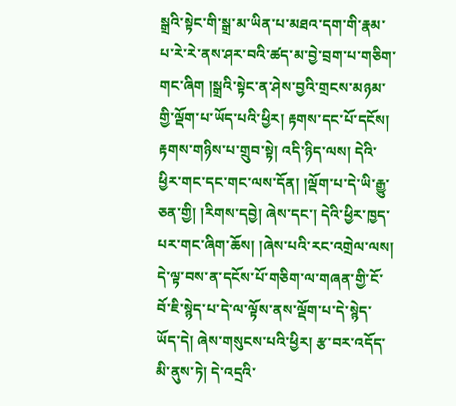སྒྲའི་སྟེང་གི་སྒྲ་མ་ཡིན་པ་མཐའ་དག་གི་རྣམ་པ་རེ་རེ་ནས་ཤར་བའི་ཚད་མ་བྱེ་བྲག་པ་གཅིག་གང་ཞིག །སྒྲའི་སྟེང་ན་ཤེས་བྱའི་གྲངས་མཉམ་གྱི་ལྡོག་པ་ཡོད་པའི་ཕྱིར། རྟགས་དང་པོ་དངོས། རྟགས་གཉིས་པ་གྲུབ་སྟེ། འདི་ཉིད་ལས། དེའི་ཕྱིར་གང་དང་གང་ལས་དོན། །ལྡོག་པ་དེ་ཡི་རྒྱུ་ཅན་གྱི། །རིགས་དབྱེ། ཞེས་དང་། དེའི་ཕྱིར་ཁྱད་པར་གང་ཞིག་ཆོས། །ཞེས་པའི་རང་འགྲེལ་ལས། དེ་ལྟ་བས་ན་དངོས་པོ་གཅིག་ལ་གཞན་གྱི་ངོ་བོ་ཇི་སྙེད་པ་དེ་ལ་ལྟོས་ནས་ལྡོག་པ་དེ་སྙེད་ཡོད་དེ། ཞེས་གསུངས་པའི་ཕྱིར། རྩ་བར་འདོད་མི་ནུས་ཏེ། དེ་འདྲའི་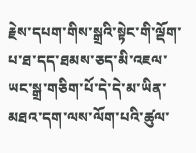རྗེས་དཔག་གིས་སྒྲའི་སྟེང་གི་ལྡོག་པ་ཐ་དད་ཐམས་ཅད་མི་འཇལ་ཡང་སྒྲ་གཅིག་པོ་དེ་དེ་མ་ཡིན་མཐའ་དག་ལས་ལོག་པའི་ཚུལ་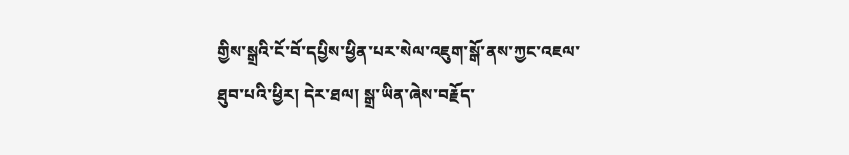གྱིས་སྒྲའི་ངོ་བོ་དཔྱིས་ཕྱིན་པར་སེལ་འཇུག་སྒོ་ནས་ཀྱང་འཇལ་ཐུབ་པའི་ཕྱིར། དེར་ཐལ། སྒྲ་ཡིན་ཞེས་བརྗོད་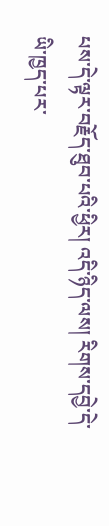པས་དེ་ལྟར་བརྗོད་ཐུབ་པའི་ཕྱིར། འདི་ཉིད་ལས། རིགས་དབྱེ་དེ་ཡི་ཁྱད་པར་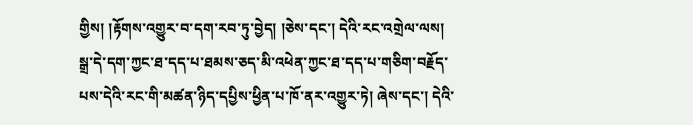གྱིས། །རྟོགས་འགྱུར་བ་དག་རབ་ཏུ་བྱེད། །ཅེས་དང་། དེའི་རང་འགྲེལ་ལས། སྒྲ་དེ་དག་ཀྱང་ཐ་དད་པ་ཐམས་ཅད་མི་འཕེན་ཀྱང་ཐ་དད་པ་གཅིག་བརྗོད་པས་དེའི་རང་གི་མཚན་ཉིད་དཔྱིས་ཕྱིན་པ་ཁོ་ནར་འགྱུར་ཏེ། ཞེས་དང་། དེའི་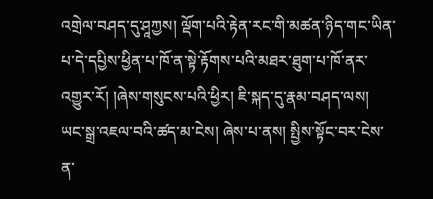འགྲེལ་བཤད་དུ་ཤཱཀྱས། ལྡོག་པའི་རྟེན་རང་གི་མཚན་ཉིད་གང་ཡིན་པ་དེ་དཔྱིས་ཕྱིན་པ་ཁོ་ན་སྟེ་རྟོགས་པའི་མཐར་ཐུག་པ་ཁོ་ནར་འགྱུར་རོ། །ཞེས་གསུངས་པའི་ཕྱིར། ཇི་སྐད་དུ་རྣམ་བཤད་ལས། ཡང་སྒྲ་འཇལ་བའི་ཚད་མ་ངེས། ཞེས་པ་ནས། སྤྱིས་སྟོང་བར་ངེས་ན་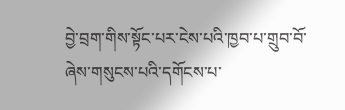བྱེ་བྲག་གིས་སྟོང་པར་ངེས་པའི་ཁྱབ་པ་གྲུབ་བོ་ཞེས་གསུངས་པའི་དགོངས་པ་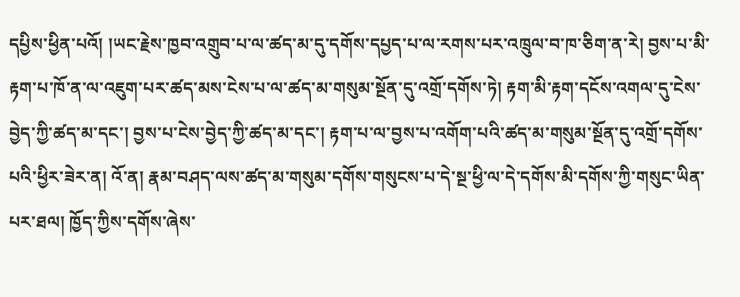དཔྱིས་ཕྱིན་པའོ། །ཡང་རྗེས་ཁྱབ་འགྲུབ་པ་ལ་ཚད་མ་དུ་དགོས་དཔྱད་པ་ལ་རགས་པར་འཁྲུལ་བ་ཁ་ཅིག་ན་རེ། བྱས་པ་མི་རྟག་པ་ཁོ་ན་ལ་འཇུག་པར་ཚད་མས་ངེས་པ་ལ་ཚད་མ་གསུམ་སྔོན་དུ་འགྲོ་དགོས་ཏེ། རྟག་མི་རྟག་དངོས་འགལ་དུ་ངེས་བྱེད་ཀྱི་ཚད་མ་དང་། བྱས་པ་ངེས་བྱེད་ཀྱི་ཚད་མ་དང་། རྟག་པ་ལ་བྱས་པ་འགོག་པའི་ཚད་མ་གསུམ་སྔོན་དུ་འགྲོ་དགོས་པའི་ཕྱིར་ཟེར་ན། འོ་ན། རྣམ་བཤད་ལས་ཚད་མ་གསུམ་དགོས་གསུངས་པ་དེ་སྔ་ཕྱི་ལ་དེ་དགོས་མི་དགོས་ཀྱི་གསུང་ཡིན་པར་ཐལ། ཁྱོད་ཀྱིས་དགོས་ཞེས་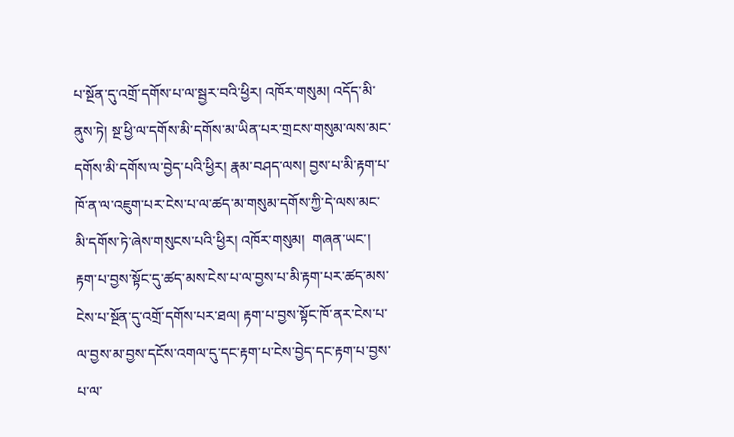པ་སྔོན་དུ་འགྲོ་དགོས་པ་ལ་སྦྱར་བའི་ཕྱིར། འཁོར་གསུམ། འདོད་མི་ནུས་ཏེ། སྔ་ཕྱི་ལ་དགོས་མི་དགོས་མ་ཡིན་པར་གྲངས་གསུམ་ལས་མང་དགོས་མི་དགོས་ལ་བྱེད་པའི་ཕྱིར། རྣམ་བཤད་ལས། བྱས་པ་མི་རྟག་པ་ཁོ་ན་ལ་འཇུག་པར་ངེས་པ་ལ་ཚད་མ་གསུམ་དགོས་ཀྱི་དེ་ལས་མང་མི་དགོས་ཏེ་ཞེས་གསུངས་པའི་ཕྱིར། འཁོར་གསུམ།  གཞན་ཡང་། རྟག་པ་བྱས་སྟོང་དུ་ཚད་མས་ངེས་པ་ལ་བྱས་པ་མི་རྟག་པར་ཚད་མས་ངེས་པ་སྔོན་དུ་འགྲོ་དགོས་པར་ཐལ། རྟག་པ་བྱས་སྟོང་ཁོ་ནར་ངེས་པ་ལ་བྱས་མ་བྱས་དངོས་འགལ་དུ་དང་རྟག་པ་ངེས་བྱེད་དང་རྟག་པ་བྱས་པ་ལ་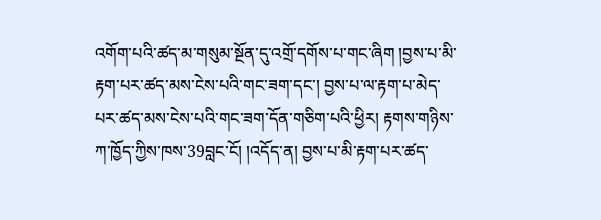འགོག་པའི་ཚད་མ་གསུམ་སྔོན་དུ་འགྲོ་དགོས་པ་གང་ཞིག །བྱས་པ་མི་རྟག་པར་ཚད་མས་ངེས་པའི་གང་ཟག་དང་། བྱས་པ་ལ་རྟག་པ་མེད་པར་ཚད་མས་ངེས་པའི་གང་ཟག་དོན་གཅིག་པའི་ཕྱིར། རྟགས་གཉིས་ཀ་ཁྱོད་ཀྱིས་ཁས་39བླང་ངོ། །འདོད་ན། བྱས་པ་མི་རྟག་པར་ཚད་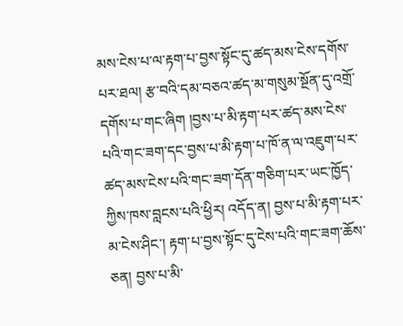མས་ངེས་པ་ལ་རྟག་པ་བྱས་སྟོང་དུ་ཚད་མས་ངེས་དགོས་པར་ཐལ། རྩ་བའི་དམ་བཅའ་ཚད་མ་གསུམ་སྔོན་དུ་འགྲོ་དགོས་པ་གང་ཞིག །བྱས་པ་མི་རྟག་པར་ཚད་མས་ངེས་པའི་གང་ཟག་དང་བྱས་པ་མི་རྟག་པ་ཁོ་ན་ལ་འཇུག་པར་ཚད་མས་ངེས་པའི་གང་ཟག་དོན་གཅིག་པར་ཡང་ཁྱོད་ཀྱིས་ཁས་བླངས་པའི་ཕྱིར། འདོད་ན། བྱས་པ་མི་རྟག་པར་མ་ངེས་ཤིང་། རྟག་པ་བྱས་སྟོང་དུ་ངེས་པའི་གང་ཟག་ཆོས་ཅན། བྱས་པ་མི་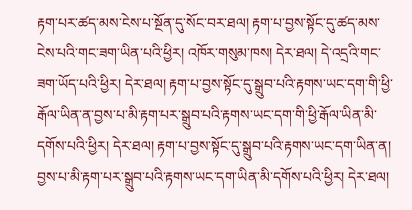རྟག་པར་ཚད་མས་ངེས་པ་སྔོན་དུ་སོང་བར་ཐལ། རྟག་པ་བྱས་སྟོང་དུ་ཚད་མས་ངེས་པའི་གང་ཟག་ཡིན་པའི་ཕྱིར། འཁོར་གསུམ་ཁས། དེར་ཐལ། དེ་འདྲའི་གང་ཟག་ཡོད་པའི་ཕྱིར། དེར་ཐལ། རྟག་པ་བྱས་སྟོང་དུ་སྒྲུབ་པའི་རྟགས་ཡང་དག་གི་ཕྱི་རྒོལ་ཡིན་ན་བྱས་པ་མི་རྟག་པར་སྒྲུབ་པའི་རྟགས་ཡང་དག་གི་ཕྱི་རྒོལ་ཡིན་མི་དགོས་པའི་ཕྱིར། དེར་ཐལ། རྟག་པ་བྱས་སྟོང་དུ་སྒྲུབ་པའི་རྟགས་ཡང་དག་ཡིན་ན། བྱས་པ་མི་རྟག་པར་སྒྲུབ་པའི་རྟགས་ཡང་དག་ཡིན་མི་དགོས་པའི་ཕྱིར། དེར་ཐལ།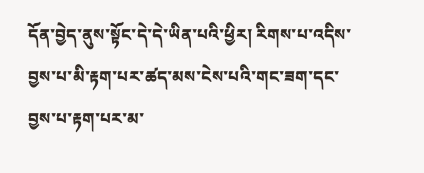དོན་བྱེད་ནུས་སྟོང་དེ་དེ་ཡིན་པའི་ཕྱིར། རིགས་པ་འདིས་བྱས་པ་མི་རྟག་པར་ཚད་མས་ངེས་པའི་གང་ཟག་དང་བྱས་པ་རྟག་པར་མ་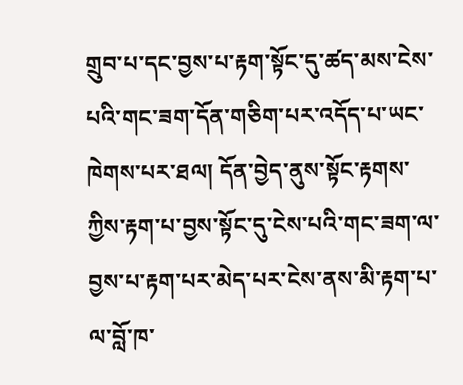གྲུབ་པ་དང་བྱས་པ་རྟག་སྟོང་དུ་ཚད་མས་ངེས་པའི་གང་ཟག་དོན་གཅིག་པར་འདོད་པ་ཡང་ཁེགས་པར་ཐལ། དོན་བྱེད་ནུས་སྟོང་རྟགས་ཀྱིས་རྟག་པ་བྱས་སྟོང་དུ་ངེས་པའི་གང་ཟག་ལ་བྱས་པ་རྟག་པར་མེད་པར་ངེས་ནས་མི་རྟག་པ་ལ་བློ་ཁ་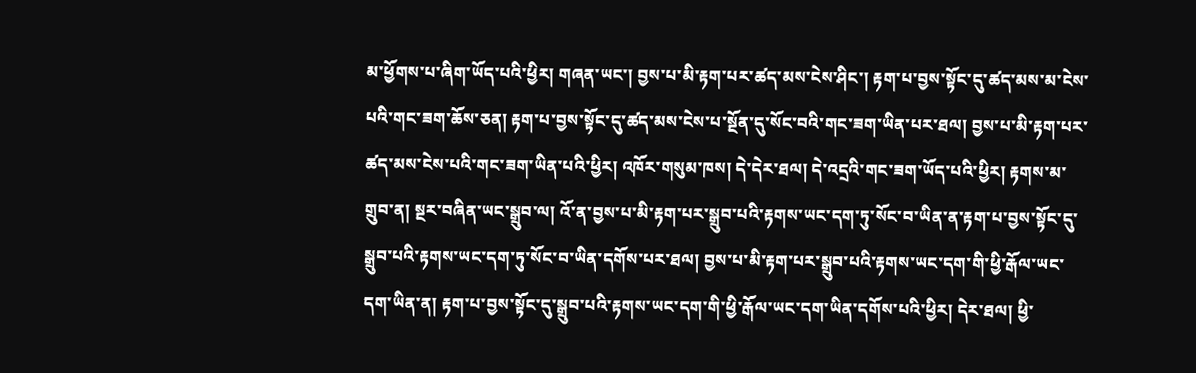མ་ཕྱོགས་པ་ཞིག་ཡོད་པའི་ཕྱིར། གཞན་ཡང་། བྱས་པ་མི་རྟག་པར་ཚད་མས་ངེས་ཤིང་། རྟག་པ་བྱས་སྟོང་དུ་ཚད་མས་མ་ངེས་པའི་གང་ཟག་ཆོས་ཅན། རྟག་པ་བྱས་སྟོང་དུ་ཚད་མས་ངེས་པ་སྔོན་དུ་སོང་བའི་གང་ཟག་ཡིན་པར་ཐལ། བྱས་པ་མི་རྟག་པར་ཚད་མས་ངེས་པའི་གང་ཟག་ཡིན་པའི་ཕྱིར། འཁོར་གསུམ་ཁས། དེ་དེར་ཐལ། དེ་འདྲའི་གང་ཟག་ཡོད་པའི་ཕྱིར། རྟགས་མ་གྲུབ་ན། སྔར་བཞིན་ཡང་སྒྲུབ་ལ། འོ་ན་བྱས་པ་མི་རྟག་པར་སྒྲུབ་པའི་རྟགས་ཡང་དག་ཏུ་སོང་བ་ཡིན་ན་རྟག་པ་བྱས་སྟོང་དུ་སྒྲུབ་པའི་རྟགས་ཡང་དག་ཏུ་སོང་བ་ཡིན་དགོས་པར་ཐལ། བྱས་པ་མི་རྟག་པར་སྒྲུབ་པའི་རྟགས་ཡང་དག་གི་ཕྱི་རྒོལ་ཡང་དག་ཡིན་ན། རྟག་པ་བྱས་སྟོང་དུ་སྒྲུབ་པའི་རྟགས་ཡང་དག་གི་ཕྱི་རྒོལ་ཡང་དག་ཡིན་དགོས་པའི་ཕྱིར། དེར་ཐལ། ཕྱི་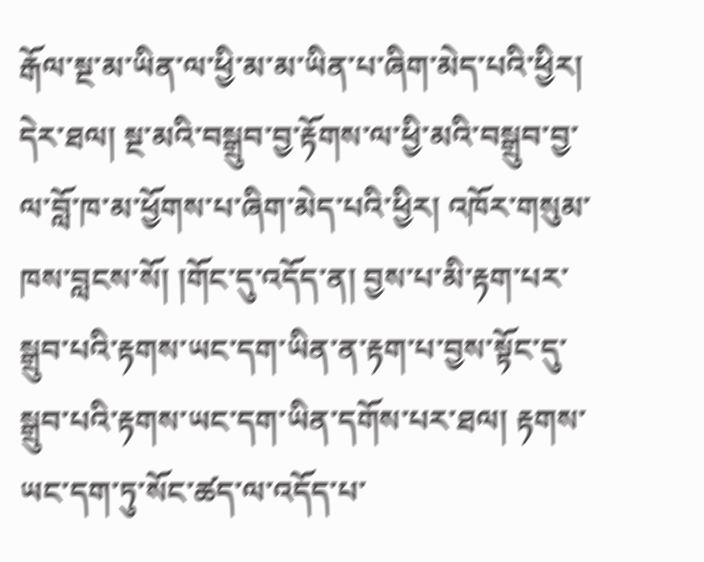རྒོལ་སྔ་མ་ཡིན་ལ་ཕྱི་མ་མ་ཡིན་པ་ཞིག་མེད་པའི་ཕྱིར། དེར་ཐལ། སྔ་མའི་བསྒྲུབ་བྱ་རྟོགས་ལ་ཕྱི་མའི་བསྒྲུབ་བྱ་ལ་བློ་ཁ་མ་ཕྱོགས་པ་ཞིག་མེད་པའི་ཕྱིར། འཁོར་གསུམ་ཁས་བླངས་སོ། །གོང་དུ་འདོད་ན། བྱས་པ་མི་རྟག་པར་སྒྲུབ་པའི་རྟགས་ཡང་དག་ཡིན་ན་རྟག་པ་བྱས་སྟོང་དུ་སྒྲུབ་པའི་རྟགས་ཡང་དག་ཡིན་དགོས་པར་ཐལ། རྟགས་ཡང་དག་ཏུ་སོང་ཚད་ལ་འདོད་པ་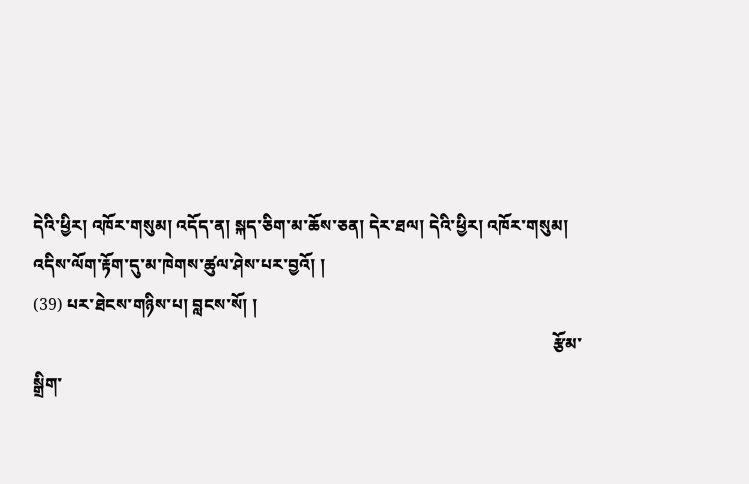དེའི་ཕྱིར། འཁོར་གསུམ། འདོད་ན། སྐད་ཅིག་མ་ཆོས་ཅན། དེར་ཐལ། དེའི་ཕྱིར། འཁོར་གསུམ། འདིས་ལོག་རྟོག་དུ་མ་ཁེགས་ཚུལ་ཤེས་པར་བྱའོ། །
(39) པར་ཐེངས་གཉིས་པ། བླངས་སོ། །
                                                                                                                             རྩོམ་སྒྲིག་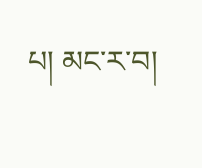པ། མང་ར་བ།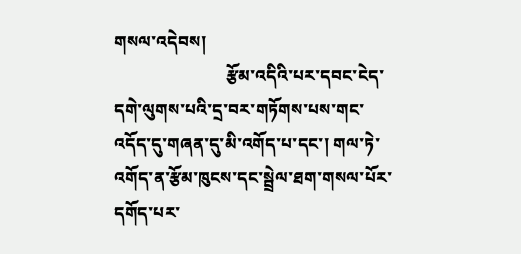གསལ་འདེབས།
                           རྩོམ་འདིའི་པར་དབང་ངེད་དགེ་ལུགས་པའི་དྲ་བར་གཏོགས་པས་གང་འདོད་དུ་གཞན་དུ་མི་འགོད་པ་དང་། གལ་ཏེ་འགོད་ན་རྩོམ་ཁུངས་དང་སྦྲེལ་ཐག་གསལ་པོར་དགོད་པར་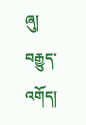ཞུ།
བརྒྱུད་འགོད།